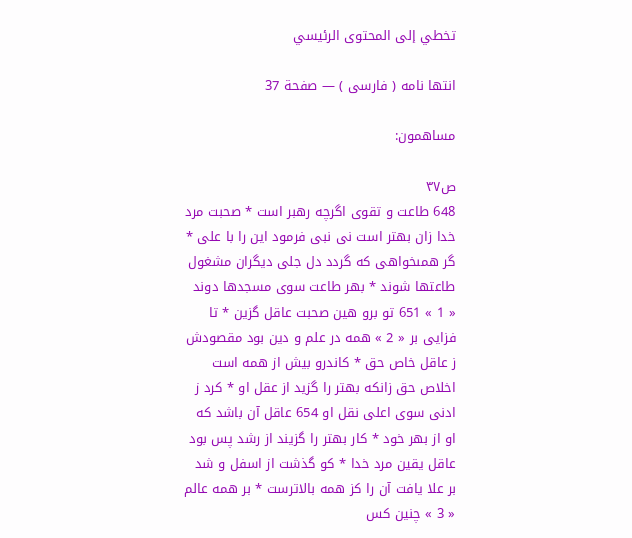تخطي إلى المحتوى الرئيسي

انتها نامه ( فارسى ) — صفحة 37

مساهمون:

ص٣٧
648 طاعت و تقوى اگرچه رهبر است * صحبت مرد خدا زان بهتر است نى نبى فرمود اين را با على * گر همىخواهى كه گردد دل جلى ديگران مشغول طاعتها شوند * بهر طاعت سوى مسجدها دوند « 1 » 651 تو برو هين صحبت عاقل گزين * تا فزايى بر « 2 » همه در علم و دين بود مقصودش ز عاقل خاص حق * كاندرو بيش از همه است اخلاص حق زانكه بهتر را گزيد از عقل او * كرد ز ادنى سوى اعلى نقل او 654 عاقل آن باشد كه او از بهر خود * كار بهتر را گزيند از رشد پس بود عاقل يقين مرد خدا * كو گذشت از اسفل و شد بر علا يافت آن را كز همه بالاترست * بر همه عالم « 3 » چنين كس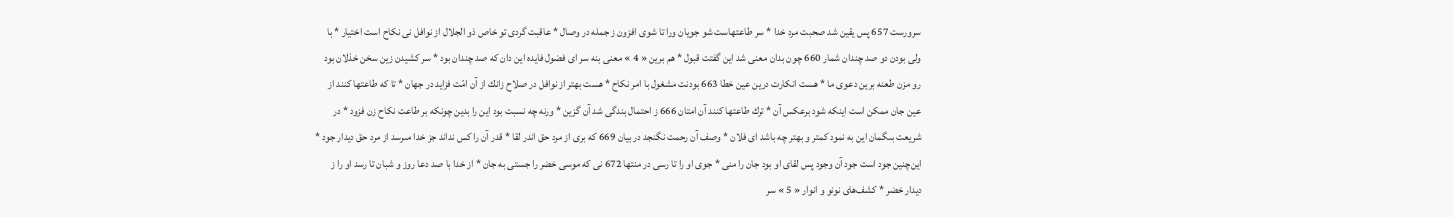سرورست 657 پس يقين شد صحبت مرد خدا * سر طاعتهاست شو جويان ورا تا شوى افزون ز جمله در وصال * عاقبت گردى تو خاص ذو الجلال از نوافل نى نكاح است اختيار * با ولى بودن دو صد چندان شمار 660 چون بدان معنى شد اين گفتت قبول * هم برين « 4 » معنى بنه سر اى فضول فايده اين دان كه صد چندان بود * سر كشيدن زين سخن خذلان بود رو مزن طعنه برين دعوى ما * هست انكارت درين عين خطا 663 بودنت مشغول با امر نكاح * هست بهتر از نوافل در صلاح زانك از آن امّت فزايد در جهان * تا كه طاعتها كنند از عين جان ممكن است اينكه شود برعكس آن * ترك طاعتها كنند آن امتان 666 ز احتمال بندگى شد آن گزين * ورنه چه نسبت بود اين را بدين چونكه بر طاعت نكاح زن فزود * در شريعت بىگمان اين به نمود كمتر و بهتر چه باشد اى فلان * وصف آن رحمت نگنجد در بيان 669 كه برى از مرد حق اندر لقا * قدر آن را كس نداند جز خدا مىرسد از مرد حق ديدار جود * اين‌چنين جود است جود آن وجود پس لقاى او بود جان را منى * جوى او را تا رسى در منتها 672 نى كه موسى خضر را جستى به جان * از خدا با صد دعا روز و شبان تا رسد او را ز ديدار خضر * كشف‌هاى نونو و انوار « 5 » سر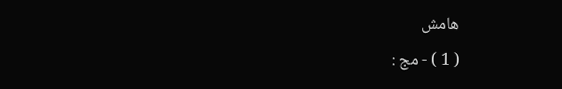هامش
( 1 ) - مج :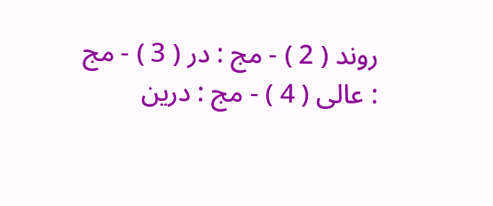روند ( 2 ) - مج : در ( 3 ) - مج : عالى ( 4 ) - مج : درين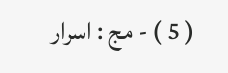( 5 ) - مج : اسرار